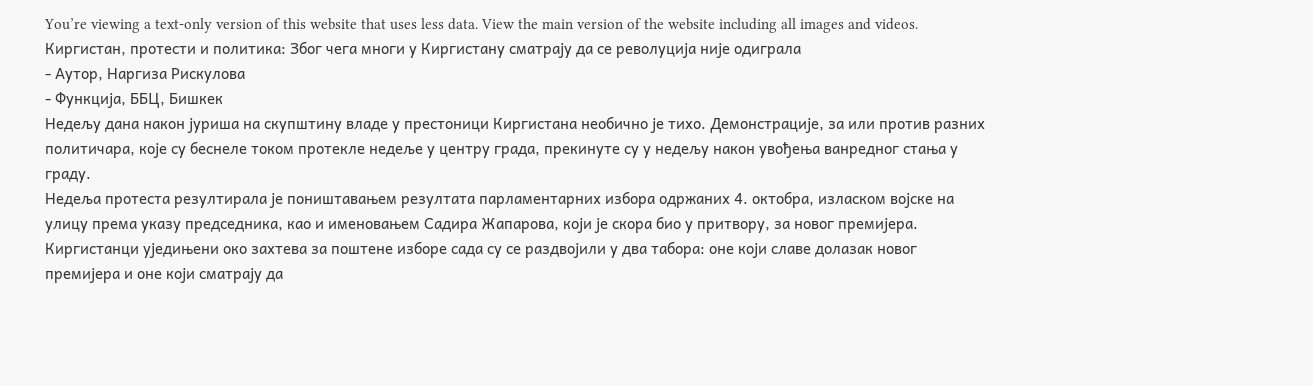You’re viewing a text-only version of this website that uses less data. View the main version of the website including all images and videos.
Киргистан, протести и политика: Због чега многи у Киргистану сматрају да се револуција није одиграла
- Аутор, Наргиза Рискулова
- Функција, ББЦ, Бишкек
Недељу дана након јуриша на скупштину владе у престоници Киргистана необично је тихо. Демонстрације, за или против разних политичара, које су беснеле током протекле недеље у центру града, прекинуте су у недељу након увођења ванредног стања у граду.
Недеља протеста резултирала је поништавањем резултата парламентарних избора одржаних 4. октобра, изласком војске на улицу према указу председника, као и именовањем Садира Жапарова, који је скора био у притвору, за новог премијера.
Киргистанци уједињени око захтева за поштене изборе сада су се раздвојили у два табора: оне који славе долазак новог премијера и оне који сматрају да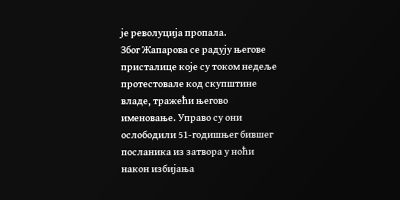је револуција пропала.
Због Жапарова се радују његове присталице које су током недеље протестовале код скупштине владе, тражећи његово именовање. Управо су они ослободили 51-годишњег бившег посланика из затвора у ноћи након избијања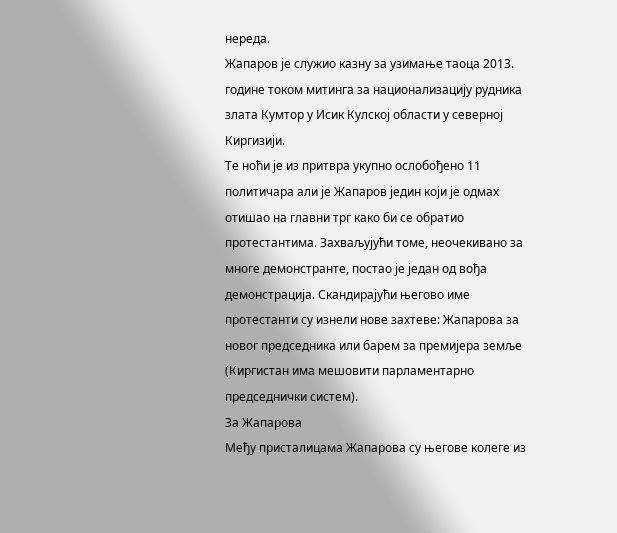нереда.
Жапаров је служио казну за узимање таоца 2013. године током митинга за национализацију рудника злата Кумтор у Исик Кулској области у северној Киргизији.
Те ноћи је из притвра укупно ослобођено 11 политичара али је Жапаров једин који је одмах отишао на главни трг како би се обратио протестантима. Захваљујући томе, неочекивано за многе демонстранте, постао је један од вођа демонстрација. Скандирајући његово име протестанти су изнели нове захтеве: Жапарова за новог председника или барем за премијера земље (Киргистан има мешовити парламентарно председнички систем).
За Жапарова
Међу присталицама Жапарова су његове колеге из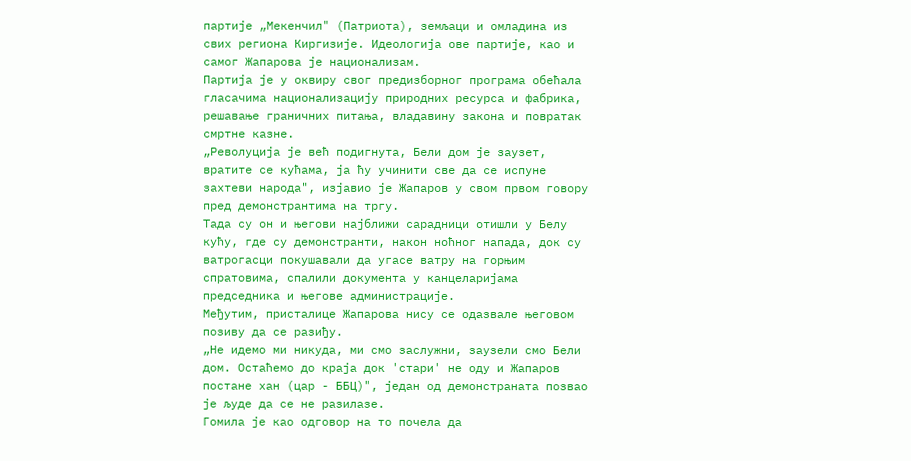партије „Мекенчил" (Патриота), земљаци и омладина из свих региона Киргизије. Идеологија ове партије, као и самог Жапарова је национализам.
Партија је у оквиру свог предизборног програма обећала гласачима национализацију природних ресурса и фабрика, решавање граничних питања, владавину закона и повратак смртне казне.
„Револуција је већ подигнута, Бели дом је заузет, вратите се кућама, ја ћу учинити све да се испуне захтеви народа", изјавио је Жапаров у свом првом говору пред демонстрантима на тргу.
Тада су он и његови најближи сарадници отишли у Белу кућу, где су демонстранти, након ноћног напада, док су ватрогасци покушавали да угасе ватру на горњим спратовима, спалили документа у канцеларијама председника и његове администрације.
Међутим, присталице Жапарова нису се одазвале његовом позиву да се разиђу.
„Не идемо ми никуда, ми смо заслужни, заузели смо Бели дом. Остаћемо до краја док 'стари' не оду и Жапаров постане хан (цар - ББЦ)", један од демонстраната позвао је људе да се не разилазе.
Гомила је као одговор на то почела да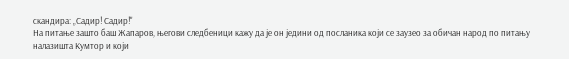скандира: „Садир! Садир!"
На питање зашто баш Жапаров, његови следбеници кажу да је он једини од посланика који се заузео за обичан народ по питању налазишта Кумтор и који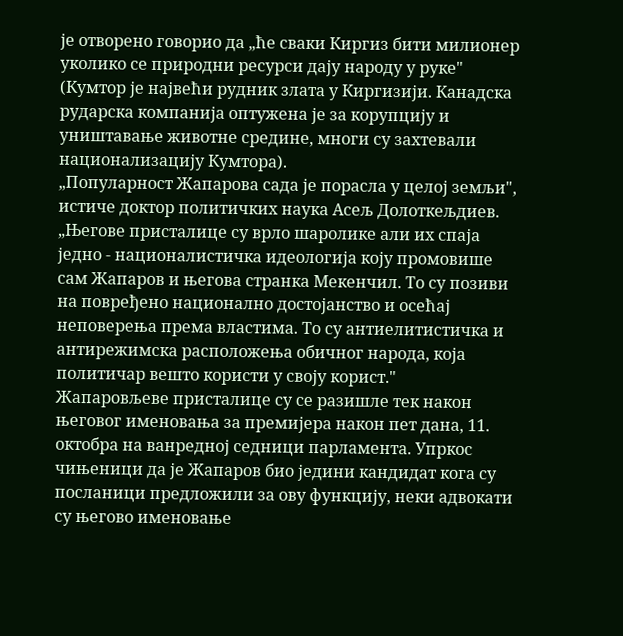је отворено говорио да „ће сваки Киргиз бити милионер уколико се природни ресурси дају народу у руке" (Кумтор је највећи рудник злата у Киргизији. Канадска рударска компанија оптужена је за корупцију и уништавање животне средине, многи су захтевали национализацију Кумтора).
„Популарност Жапарова сада је порасла у целој земљи", истиче доктор политичких наука Асељ Долоткељдиев.
„Његове присталице су врло шаролике али их спаја једно - националистичка идеологија коју промовише сам Жапаров и његова странка Мекенчил. То су позиви на повређено национално достојанство и осећај неповерења према властима. То су антиелитистичка и антирежимска расположења обичног народа, која политичар вешто користи у своју корист."
Жапаровљеве присталице су се разишле тек након његовог именовања за премијера након пет дана, 11. октобра на ванредној седници парламента. Упркос чињеници да је Жапаров био једини кандидат кога су посланици предложили за ову функцију, неки адвокати су његово именовање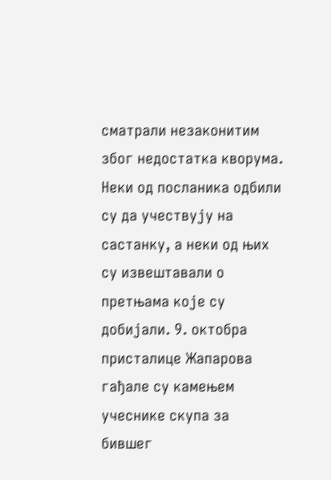сматрали незаконитим због недостатка кворума.
Неки од посланика одбили су да учествују на састанку, а неки од њих су извештавали о претњама које су добијали. 9. октобра присталице Жапарова гађале су камењем учеснике скупа за бившег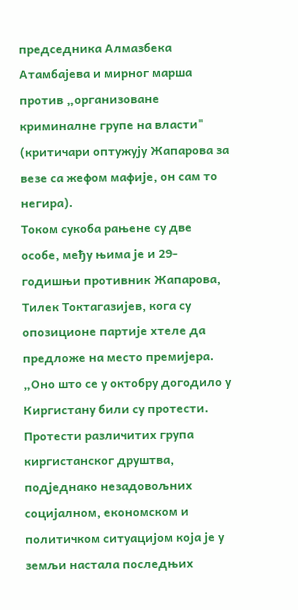председника Алмазбека Атамбајева и мирног марша против „организоване криминалне групе на власти" (критичари оптужују Жапарова за везе са жефом мафије, он сам то негира).
Током сукоба рањене су две особе, међу њима је и 29-годишњи противник Жапарова, Тилек Токтагазијев, кога су опозиционе партије хтеле да предложе на место премијера.
„Оно што се у октобру догодило у Киргистану били су протести. Протести различитих група киргистанског друштва, подједнако незадовољних социјалном, економском и политичком ситуацијом која је у земљи настала последњих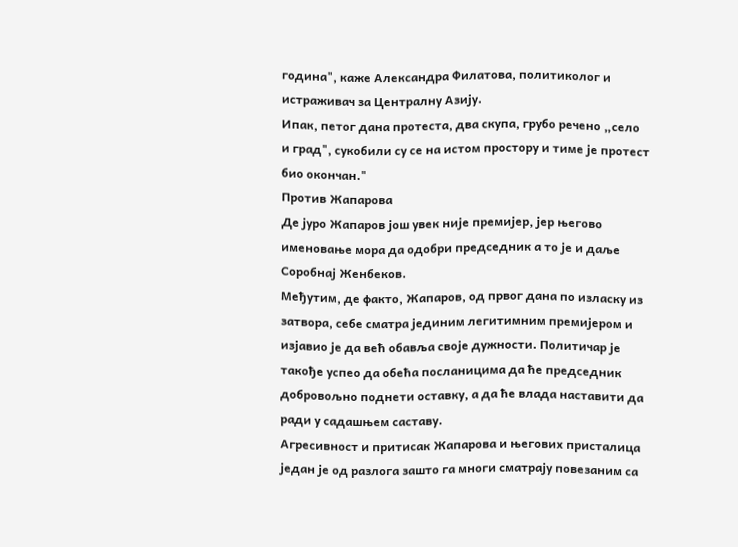година", каже Александра Филатова, политиколог и истраживач за Централну Азију.
Ипак, петог дана протеста, два скупа, грубо речено „село и град", сукобили су се на истом простору и тиме је протест био окончан."
Против Жапарова
Де јуро Жапаров још увек није премијер, јер његово именовање мора да одобри председник а то је и даље Соробнај Женбеков.
Међутим, де факто, Жапаров, од првог дана по изласку из затвора, себе сматра јединим легитимним премијером и изјавио је да већ обавља своје дужности. Политичар је такође успео да обећа посланицима да ће председник добровољно поднети оставку, а да ће влада наставити да ради у садашњем саставу.
Агресивност и притисак Жапарова и његових присталица један је од разлога зашто га многи сматрају повезаним са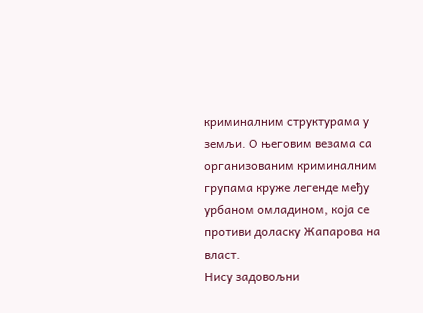криминалним структурама у земљи. О његовим везама са организованим криминалним групама круже легенде међу урбаном омладином, која се противи доласку Жапарова на власт.
Нису задовољни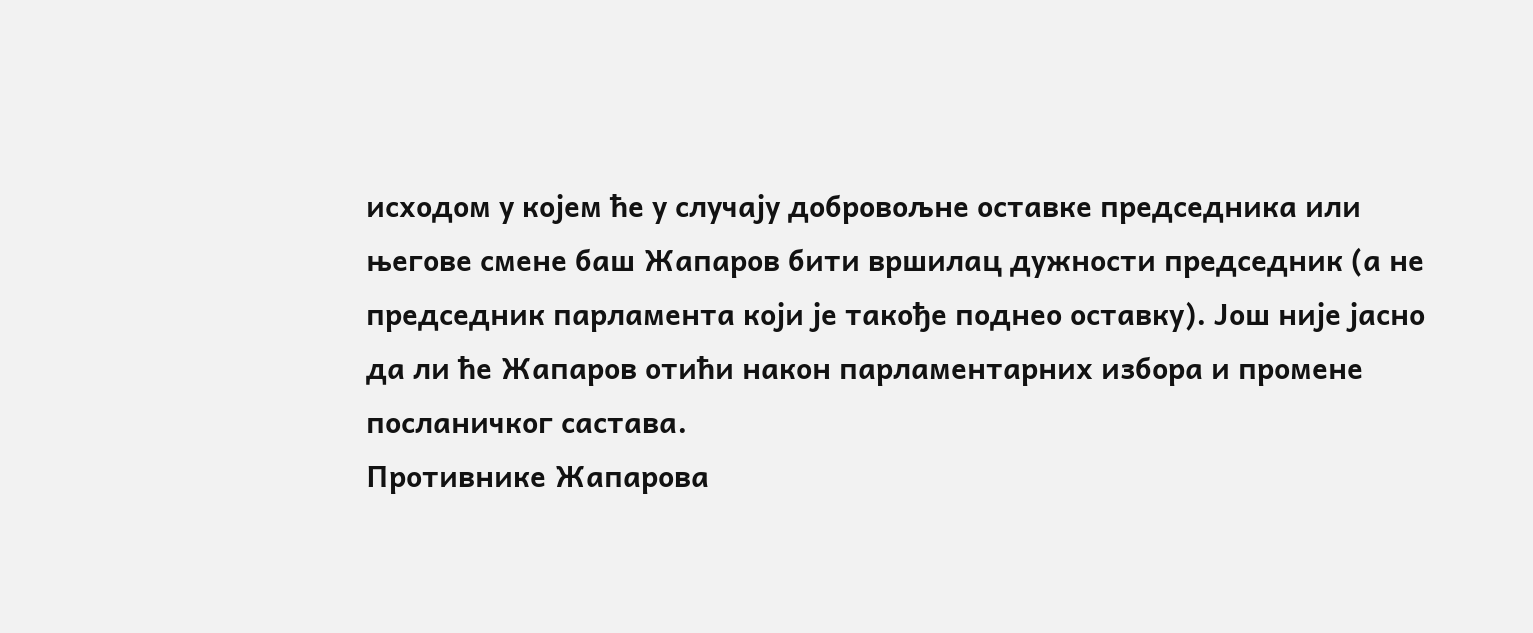исходом у којем ће у случају добровољне оставке председника или његове смене баш Жапаров бити вршилац дужности председник (а не председник парламента који је такође поднео оставку). Још није јасно да ли ће Жапаров отићи након парламентарних избора и промене посланичког састава.
Противнике Жапарова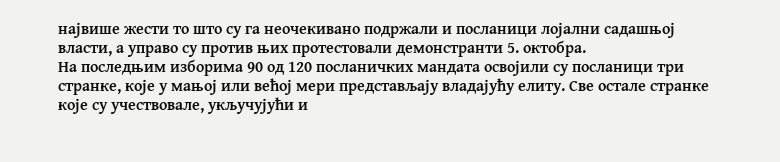највише жести то што су га неочекивано подржали и посланици лојални садашњој власти, а управо су против њих протестовали демонстранти 5. октобра.
На последњим изборима 90 од 120 посланичких мандата освојили су посланици три странке, које у мањој или већој мери представљају владајућу елиту. Све остале странке које су учествовале, укључујући и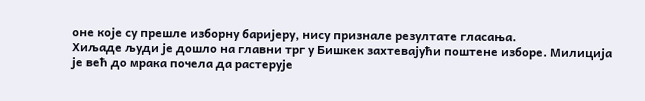оне које су прешле изборну баријеру, нису признале резултате гласања.
Хиљаде људи је дошло на главни трг у Бишкек захтевајући поштене изборе. Милиција је већ до мрака почела да растерује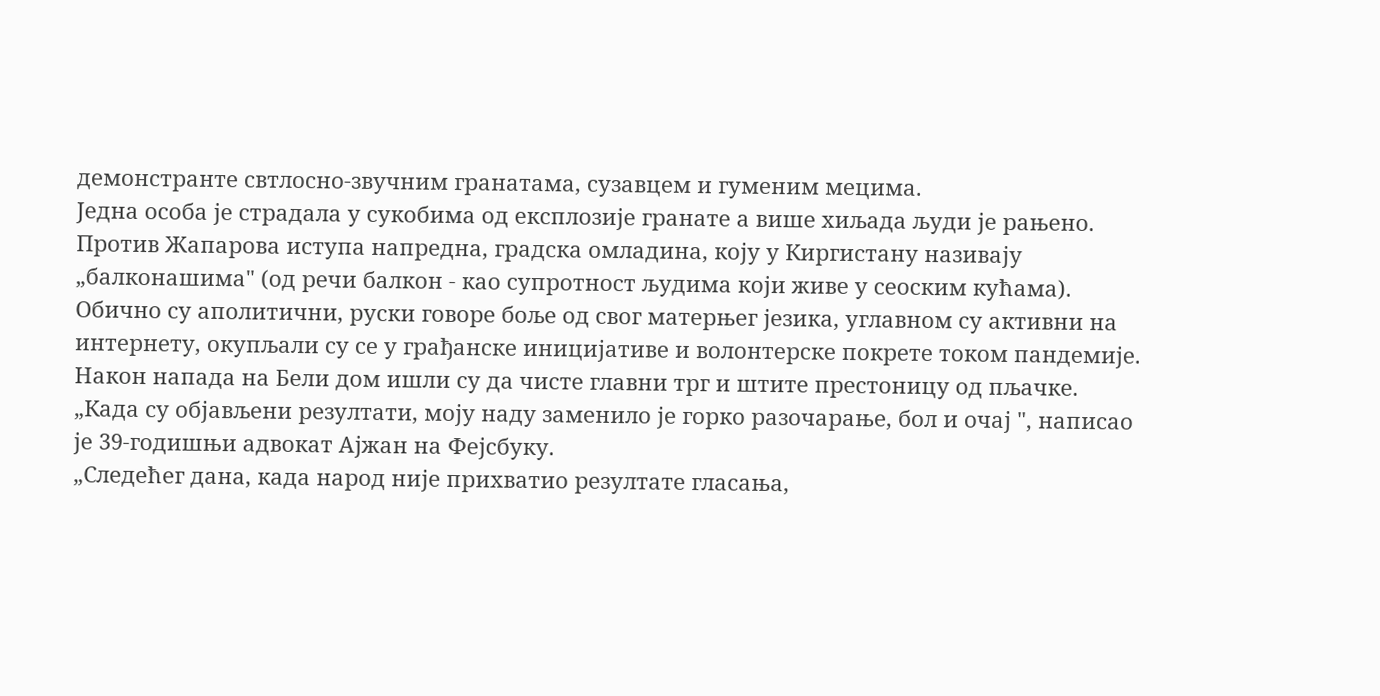демонстранте свтлосно-звучним гранатама, сузавцем и гуменим мецима.
Једна особа је страдала у сукобима од експлозије гранате а више хиљада људи је рањено.
Против Жапарова иступа напредна, градска омладина, коју у Киргистану називају „балконашима" (од речи балкон - као супротност људима који живе у сеоским кућама).
Обично су аполитични, руски говоре боље од свог матерњег језика, углавном су активни на интернету, окупљали су се у грађанске иницијативе и волонтерске покрете током пандемије.
Након напада на Бели дом ишли су да чисте главни трг и штите престоницу од пљачке.
„Када су објављени резултати, моју наду заменило је горко разочарање, бол и очај ", написао је 39-годишњи адвокат Ајжан на Фејсбуку.
„Следећег дана, када народ није прихватио резултате гласања,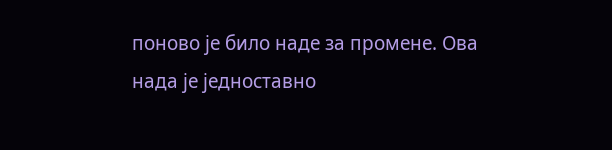поново је било наде за промене. Ова нада је једноставно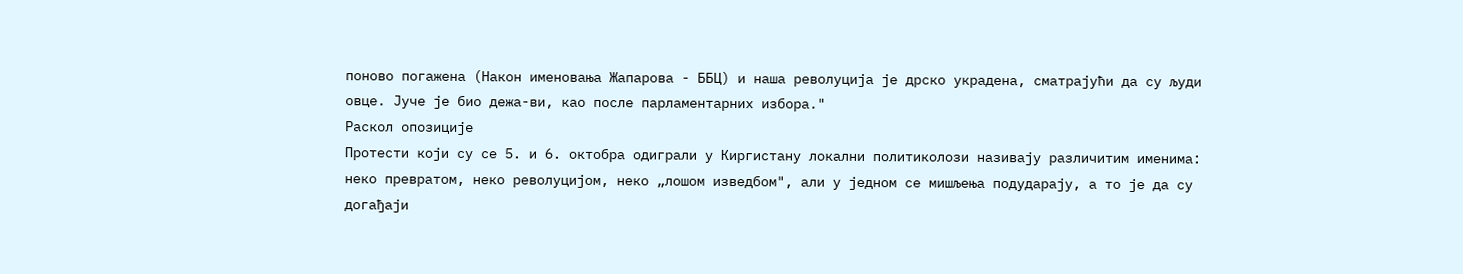поново погажена (Након именовања Жапарова - ББЦ) и наша револуција је дрско украдена, сматрајући да су људи овце. Јуче је био дежа-ви, као после парламентарних избора."
Раскол опозиције
Протести који су се 5. и 6. октобра одиграли у Киргистану локални политиколози називају различитим именима: неко превратом, неко револуцијом, неко „лошом изведбом", али у једном се мишљења подударају, а то је да су догађаји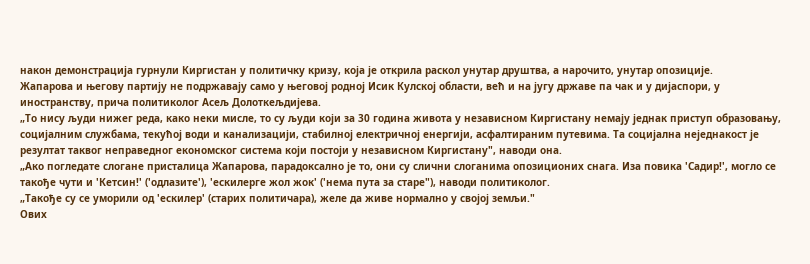након демонстрација гурнули Киргистан у политичку кризу, која је открила раскол унутар друштва, а нарочито, унутар опозиције.
Жапарова и његову партију не подржавају само у његовој родној Исик Кулској области, већ и на југу државе па чак и у дијаспори, у иностранству, прича политиколог Асељ Долоткељдијева.
„То нису људи нижег реда, како неки мисле, то су људи који за 30 година живота у независном Киргистану немају једнак приступ образовању, социјалним службама, текућој води и канализацији, стабилној електричној енергији, асфалтираним путевима. Та социјална неједнакост је резултат таквог неправедног економског система који постоји у независном Киргистану", наводи она.
„Ако погледате слогане присталица Жапарова, парадоксално је то, они су слични слоганима опозиционих снага. Иза повика 'Садир!', могло се такође чути и 'Кетсин!' ('одлазите'), 'ескилерге жол жок' ('нема пута за старе"), наводи политиколог.
„Такође су се уморили од 'ескилер' (старих политичара), желе да живе нормално у својој земљи."
Ових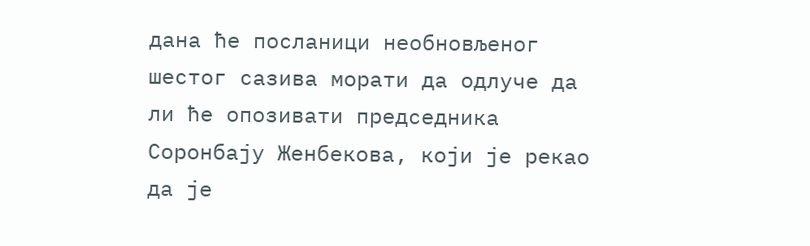дана ће посланици необновљеног шестог сазива морати да одлуче да ли ће опозивати председника Соронбају Женбекова, који је рекао да је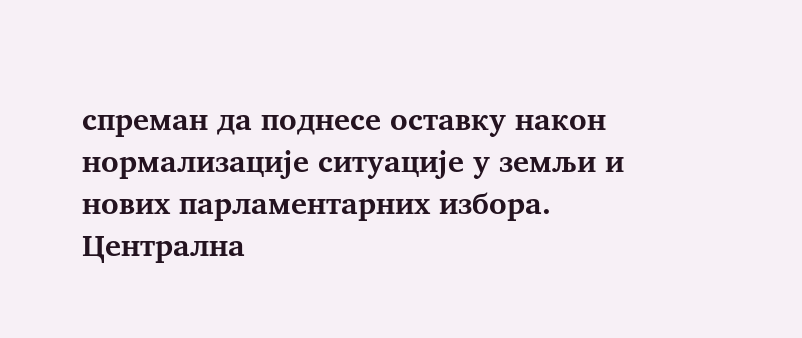спреман да поднесе оставку након нормализације ситуације у земљи и нових парламентарних избора.
Централна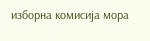изборна комисија мора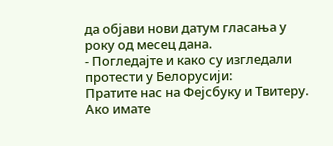да објави нови датум гласања у року од месец дана.
- Погледајте и како су изгледали протести у Белорусији:
Пратите нас на Фејсбуку и Твитеру. Ако имате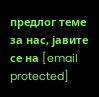предлог теме за нас, јавите се на [email protected]